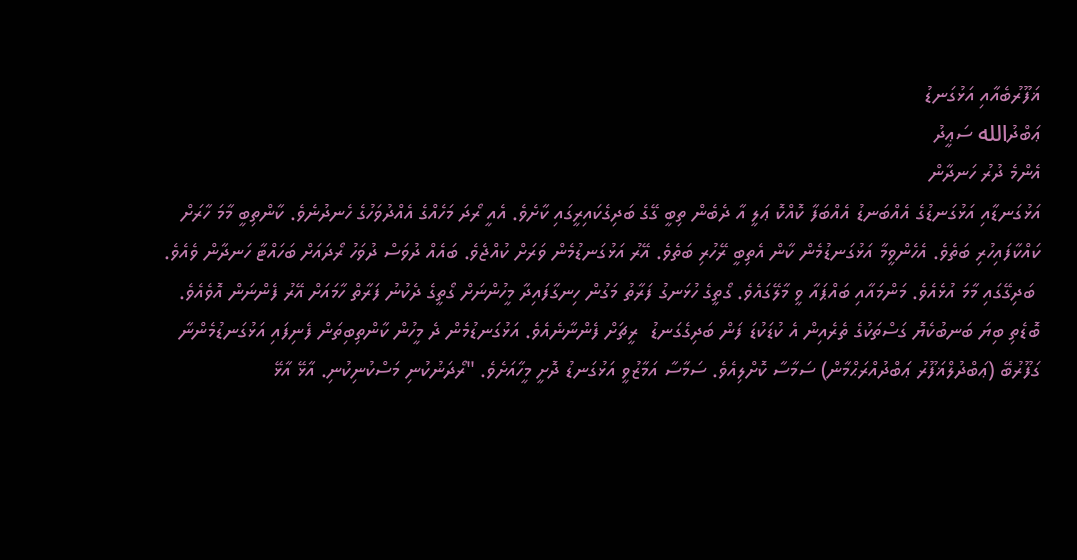ޣަފޫރުބެއާއި އަޅުގަނޑު
ޢަބްދުالله ސަޢީދު
އެންމެ ދުރު ހަނދާން
އަޅުގަނޑާއި އަޅުގަނޑުގެ އެއްބަނޑު އެއްބަފާ ކޮއްކޮ ޢަލީ އާ ދެބެން ތިބީ ގޭގެ ބަދިގެކައިރީގައި ކާށެވެ. އެއީ ރޯދަ މަހެއްގެ އެއްދުވަހުގެ ހެނދުނެވެ. ކާންތިބީ މާމަ ހާރަށް ކައްކާފައިހުރި ބަތެވެ. އެހެންވީމާ އަޅުގަނޑުމެން ކާން އެތިބީ ރޭހުރި ބަތެވެ. އޭރު އަޅުގަނޑުމެން ވަރަށް ކުއްޖެވެ. ބައެއް ދުވަސް ދުވަހު ރޯދައަށް ބަހައްޓާ ހަނދާން ވެއެވެ.
 ބަދިގޭގައި މާމަ އުޅެއެވެ. މަންމައާއި ބައްޕައާ ވީ މާލޭގައެވެ. ގޯތީގެ ހުޅަނގު ފަރާތު މަގުން ހިނގާފައިދާ މީހުންނަށް ގޯތީގެ ދެކުނު ފަރާތް ހާމައަށް އޭރު ފެންނަން އޮވެއެވެ. ބޮޑެތި ބިޔަ ބަނބުކެޔޮ ގަސްތަކުގެ ތެރެއިން އެ ކުޑަކުޑަ ފަން ބަދިގެގަނޑު  ރީޗަށް ފެންނާނެއެވެ. އަޅުގަނޑުމެން ދެ މީހުން ކާންތިބިތަން ފެނިފައި އަޅުގަނޑުމެންނާ ގަފޫރުބޭ (ޢަބްދުލްޣަފޫރު ޢަބްދުއްރަޙްމާން) ސަމާސާ ކޮށްލިއެވެ. ސަމާސާ އަމާޒުވީ އަޅުގަނޑު ދޮށީ މީހާއަށެވެ. "ރޯދަނުކުނި މަސްކުނިކުނި. އާޅޭ އާޅޭ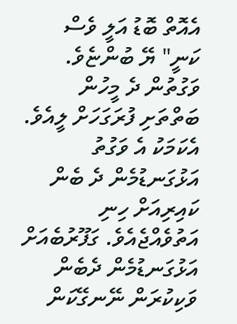އެއޮތް ބޮޑު އަލީ ވެސް ކަނީ" ޔޭ ބުންޏެވެ. ވަގުތުން ދެ މީހުން ބަތްތަށި ފުރަގަހަށް ލީއެވެ. އެކަމަކު އެ ވަގުތު އަޅުގަނޑުމެން ދެ ބެން ކައިރިއަށް ހިނި އަތުވެއްޖެއެވެ. ގަފޫރުބެއަށް އަޅުގަނޑުމެން ދެބެން ވަކިކުރަން ނޭނގޭކަން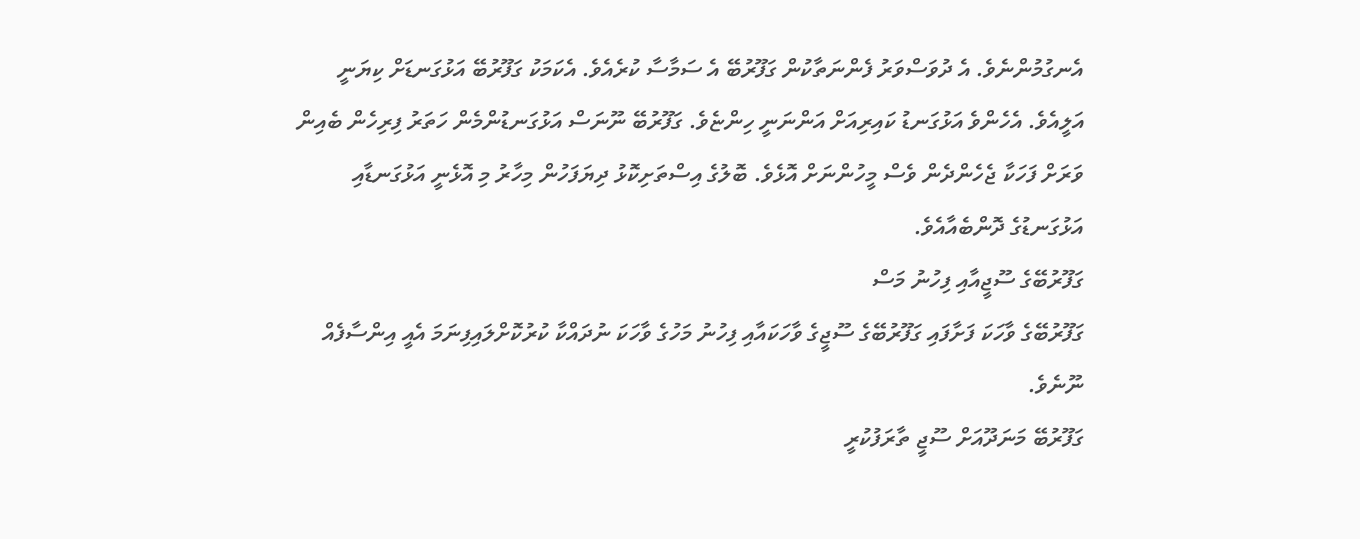އެނގުމުންނެވެ. އެ ދުވަސްވަރު ފެންނަތާކުން ގަފޫރުބޭ އެ ސަމާސާ ކުރެއެވެ. އެކަމަކު ގަފޫރުބޭ އަޅުގަނޑަށް ކިޔަނީ އަލީއެވެ. އެހެންވެ އަޅުގަނޑު ކައިރިއަށް އަންނަނީ ހިންޏެވެ. ގަފޫރުބޭ ނޫނަސް އަޅުގަނޑުންމެން ހަތަރު ފިރިހެން ބެއިން ވަރަށް ފަހަކާ ޖެހެންދެން ވެސް މީހުންނަށް އޮޅެވެ. ބޮލުގެ އިސްތަށިކޮޅު ދިޔަފަހުން މިހާރު މި އޮޅެނީ އަޅުގަނޑާއި އަޅުގަނޑުގެ ދޮންބެއާއެވެ.
ގަފޫރުބޭގެ ސޫޖީއާއި ފިހުނު މަސް
ގަފޫރުބޭގެ ވާހަކަ ފަށާފައި ގަފޫރުބޭގެ ސޫޖީގެ ވާހަކައާއި ފިހުނު މަހުގެ ވާހަކަ ނުދައްކާ ކުރުކޮށްލައިފިނަމަ އެއީ އިންސާފެއް ނޫނެވެ.
ގަފޫރުބޭ މަނަދޫއަށް ސޫޖީ ތާރަފުކުރީ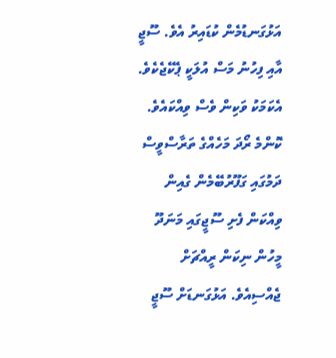އަޅުގަނޑުމެން ކުޑައިރު އެވެ. ސޫޖީ އާއި ފިހުނު މަސް އުލަކީ ޕެކޭޖެކެވެ. އެކަމަކު ވަކިން ވެސް ވިއްކައެވެ. ކޮންމެ ރޯދަ މަހެއްގެ ތަރާސްވީސް ދަމުގައި ގަފޫރުބޭމެން ގެއިން ވިއްކަން ފެށި ސޫޖީގައި މަނަދޫ މީހުން ނިކަން ރީއްޗަށް ޖެއްސިއެވެ. އަޅުގަނޑަށް ސޫޖީ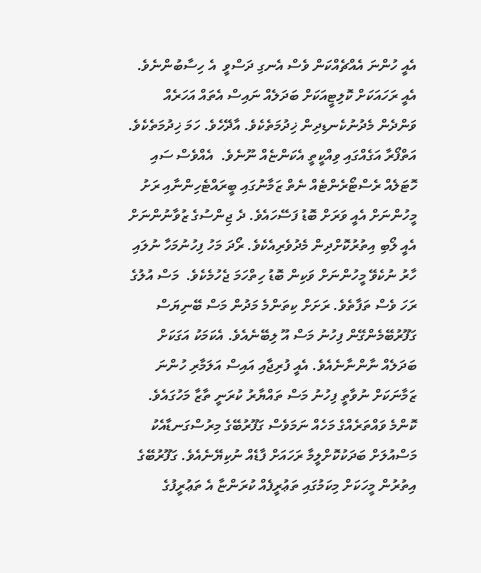އެއީ ހުންނަ އެއްޗެއްކަން ވެސް އެނގި ދަސްވީ  އެ ހިސާބުންނެވެ. އެއީ ރަހައަކަށް ކޮލިޓީއަކަށް ބަދަލެއް ނައިސް އެތައް އަހަރެއް ވަންދެން މެދުނުކެނޑިދިން ޚިދުމަތެކެވެ. އާދޭހެވެ. ހަމަ ޚިދުމަތެކެވެ. އަތްފޯރާ އަގެއްގައި ވިއްކީތީ އެކަންޏެއް ނޫނެވެ.  އެއްވެސް ސައި ހޮޓަލެއް ރެސްޓޯރެންޓެއް ނެތް ޒަމާނުގައި ބީރައްޓެހިންނާއި ރަށު މީހުންނަށް އެއީ ވަރަށް ބޮޑު ފަސޭހައެވެ. ދެ ޖިންސުގެ ޒުވާނުންނަށް އެއީ ލޯބި އިތުރުކޮށްދިން މެދުވެރިއެކެވެ. ރޯދަ މަހު ފިހުނުމަހާ ނުލައި ހާރު ނުކެވޭ މީހުންނަށް ވަކިން ބޮޑު ހިތްހަމަ ޖެހުމެކެވެ.  މަސް އުލުގެ ރަހަ ވެސް ތަފާތެވެ. ރަށަށް ކިތަންމެ މަދުން މަސް ބޭނިޔަސް ގަފޫރުބޭމެންގޭން ފިހުނު މަސް އޫ ލިބޭނެއެވެ. އެކަމަކު އަގަކަށް ބަދަލެއް ނާންނާނެއެވެ. އެއީ ފުރިޖާއި އައިސް އަލަމާރި ހުންނަ ޒަމާނަކަށް ނުވާތީ ފިހުނު މަސް ތައްޔާރު ކުރަނީ ތާޒާ މަހުގައެވެ.  ކޮންމެ ވައްތަރެއްގެ މަހެއް ނަމަވެސް ގަފޫރުބޭގެ މިރުސްގަނޑާއެކު މަސްއުލަށް ބަދަކުކޮށްލީމާ ރަހައަށް ފާޑެއް ނުކިޔޭނެއެވެ. ގަފޫރުބޭގެ އިތުރުން މީހަކަށް މިކަމުގައި ތަޢުރީފެއް ކުރަންޏާ އެ ތަޢުރީފުގެ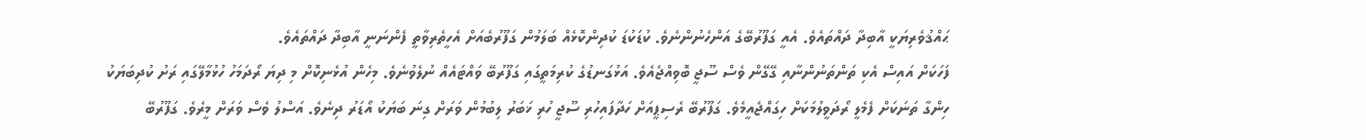ޙައްޤުވެރިޔަކީ އާބިދާ ދައްތައެވެ. އެއީ ގަފޫރުބޭގެ އަންހެނުންނެވެ. ކުޑަކުޑަ ކުދިންކޮޅެއް ބަލަމުން ގަފޫރުބެއަށް އެހީތެރިވާތީ ފެންނަނީ އާބިދާ ދައްތައެވެ.
ފަހަކަށް އައިސް އެކި ތަންތަނުންނާއި ގޭގޭން ވެސް ސޫޖީ ބޮވިއްޖެއެވެ. އަޅުގަނޑުގެ ކުރިމަތީގައި ގަފޫރުބޭ ވައްޓައެއް ނުލެވުނެވެ. މިހެން އުޅެނިކޮށް މި ދިޔަ ރޯދަމަހު ހުޅުމާލޭގައި ރަށު ކުދިބަޔަކު ހިންގާ ތަނަކަށް ފެމެލީ ރޯދަވީލުމަކަށް ހިގައްޖެއީމެވެ. ގަފޫރުބޭ ރެސިޕީއަށް ހަދާފައިހުރި ސޫޖީ ހުރި ޚަބަރު ލިބުމުން ވަރަށް ގިނަ ބަޔަކު އޯޑަރު ދިނެވެ. އަސްލު ވެސް ވަރަށް މީރެވެ. ގަފޫރުބޭ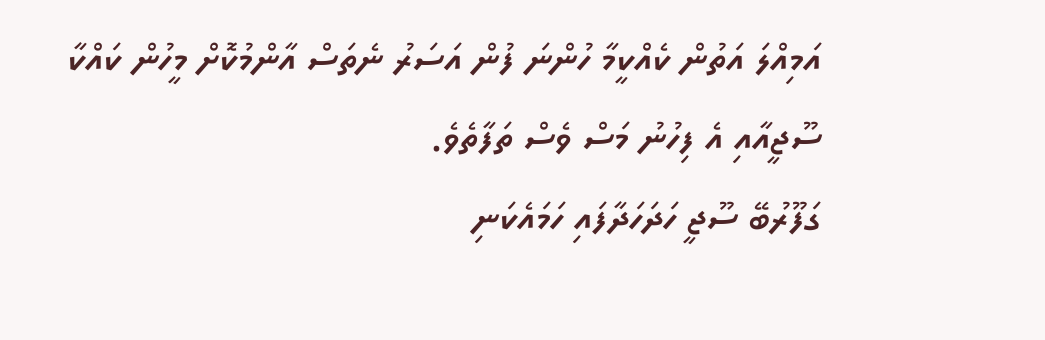އަމިއްލަ އަތުން ކެއްކީމާ ހުންނަ ފުން އަސަރު ނެތަސް އާންމުކޮށް މީހުން ކައްކާ ސޫޖީއާއި އެ ފިހުނު މަސް ވެސް ތަފާތެވެ.
ގަފޫރުބޭ ސޫޖީ ހަދަހަދާފައި ހަމައެކަނި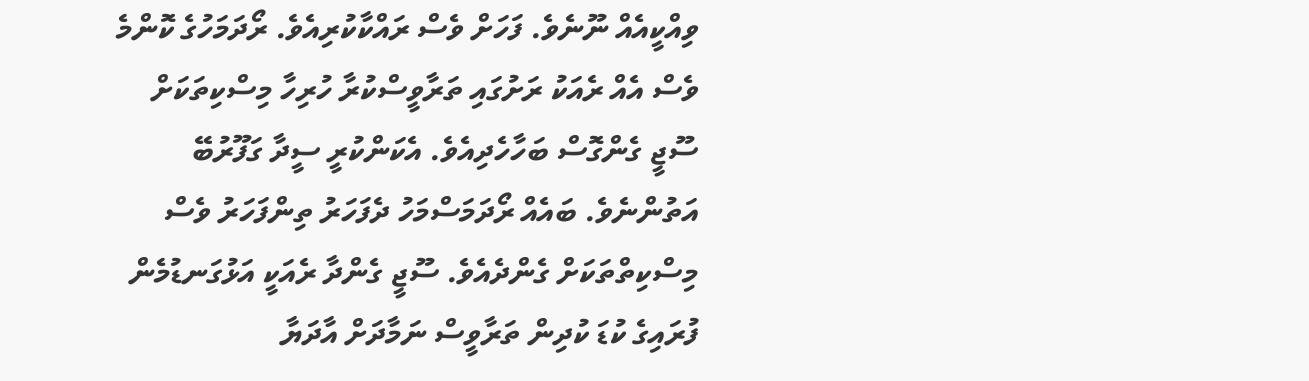ވިއްކީއެއް ނޫނެވެ. ފަހަށް ވެސް ރައްކާކުރިއެވެ. ރޯދަމަހުގެ ކޮންމެ ވެސް އެއް ރެއަކު ރަށުގައި ތަރާވީސްކުރާ ހުރިހާ މިސްކިތަކަށް ސޫޖީ ގެންގޮސް ބަހާހެދިއެވެ. އެކަންކުރީ ސީދާ ގަފޫރުބޭ އަތުންނެވެ. ބައެއް ރޯދަމަސްމަހު ދެފަހަރު ތިންފަހަރު ވެސް މިސްކިތްތަކަށް ގެންދެއެވެ. ސޫޖީ ގެންދާ ރެއަކީ އަޅުގަނޑުމެން ފުރައިގެ ކުޑަ ކުދިން ތަރާވީސް ނަމާދަށް އާދަޔާ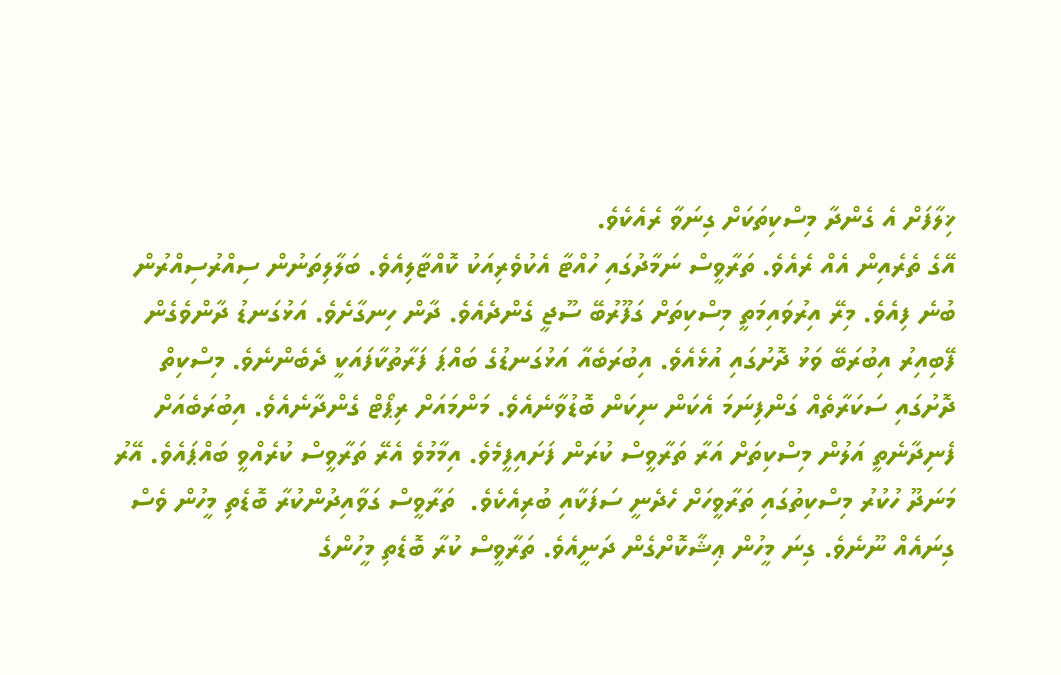ޚިލާފަށް އެ ގެންދާ މިސްކިތަކަށް ގިނަވާ ރެއެކެވެ.
އޭގެ ތެރެއިން އެއް ރެއެވެ. ތަރާވީސް ނަމާދުގައި ހުއްޓާ އެކުވެރިއަކު ކޮއްޓާލިއެވެ. ބަލާލިތަނުން ސިއްރުސިއްރުން ބުނެ ފިއެވެ. މިރޭ އިރުވައިމަތީ މިސްކިތަށް ގަފޫރުބޭ ސޫޖީ ގެންދެއެވެ. ދާން ހިނގާށެވެ. އަޅުގަނޑު ދާންވެގެން ފޭބިއިރު އިބުރަބޭ ވަޅު ދޮށުގައި އުޅެއެވެ. އިބުރަބެއާ އަޅުގަނޑުގެ ބައްޕަ ފަރާތުކާފައަކީ ދެބެންނެވެ. މިސްކިތް ދޮށުގައި ސަކަރާތެއް ގަންފިނަމަ އެކަން ނިކަން ބޮޑުވާނެއެވެ. މަންމައަށް ރިޕޯޓް ގެންދާނެއެވެ. އިބުރަބެއަށް ފެނިދާނެތީ އަލުން މިސްކިތަށް އަރާ ތަރާވީސް ކުރަން ފަށައިފީމެވެ. އިމާމުވެ އެރޭ ތަރާވީސް ކުރެއްވީ ބައްޕައެވެ. އޭރު މަނަދޫ ހުކުރު މިސްކިތުގައި ތަރާވީހަށް ހެދެނީ ސަފަކާއި ބުރިއެކެވެ.  ތަރާވީސް ގަވާއިދުންކުރާ ބޮޑެތި މީހުން ވެސް ގިނައެއް ނޫނެވެ. ގިނަ މީހުން ޢިޝާކޮށްގެން ދަނީއެވެ. ތަރާވީސް ކުރާ ބޮޑެތި މީހުންގެ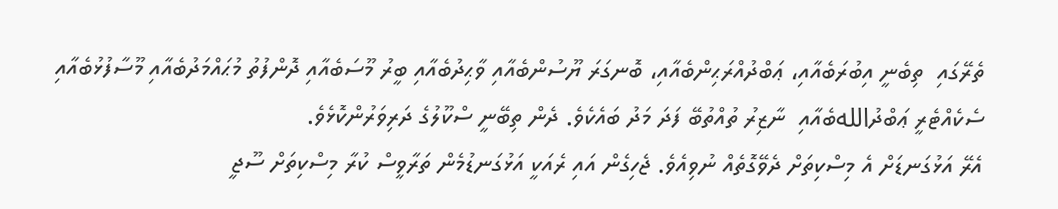ތެރޭގައި  ތިބެނީ އިބުރަބެއާއި، ޢަބްދުއްރަޙިންބެއާއި، ބޮނގަރަ ޔޫސުންބެއާއި ވާޙިދުބެއާއި ބީރު މޫސަބެއާއި ދޮންފުތު މުޙައްމަދުބެއާއި މޫސާފުޅުބެއާއި ސެކެއްޓެރީ ޢަބްދުاللهބެއާއި  ނާޒިރު ތުއްތުބޭ ފަދަ މަދު ބައެކެވެ. ދެން ތިބޭނީ ސްކޫލުގެ ދަރިވަރުންކޮޅެވެ.
އެރޭ އަޅުގަނޑަށް އެ މިސްކިތަށް ދެވޭގޮތެއް ނުވިއެވެ. ޖެހިގެން އައި ރެއަކީ އަޅުގަނޑުމެން ތަރާވީސް ކުރާ މިސްކިތަށް ސޫޖީ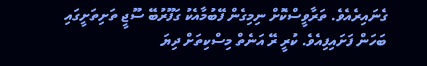ގެނައިރެއެވެ. ތަރާވީސްކޮށް ނިމިގެން ފޭބުމާއެކު ގަފޫރުބޭ ސޫޖީ ތަށިތަށީގައި ބަހަން ފަށައިފިއެވެ. ކުރީ ރޭ އަނެތް މިސްކިތަށް ދިޔަ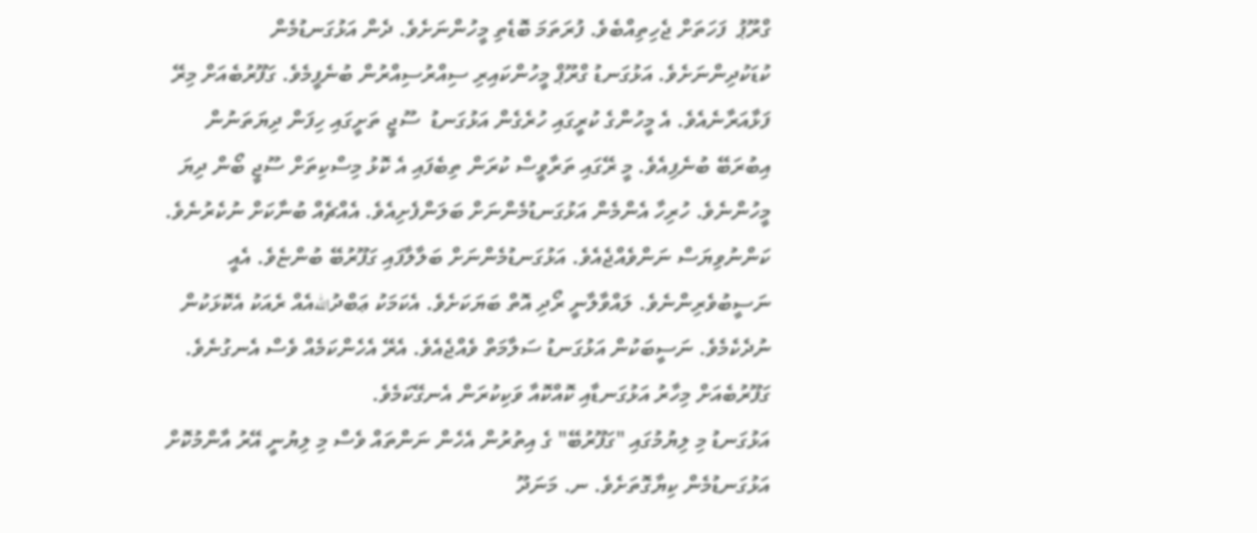ގްރޫޕު  ފަހަތަށް ޖެހިތިއްބެވެ. ފުރަތަމަ ބޮޑެތި މީހުންނަށެވެ. ދެން އަޅުގަނޑުމެން ކުޑަކުދިންނަށެވެ. އަޅުގަނޑު ގްރޫޕް މީހުންކައިރި ސިއްރުސިއްރުން ބުނެފީމެވެ. ގަފޫރުބެއަށް މިރޭ ފަޅާއަރާނެއެވެ. އެ މީހުންގެ ކުރީގައި ހުރެގެން އަޅުގަނޑު  ސޫޖީ ތަށީގައި ހިފަން ދިޔަތަނުން އިބުރަބޭ ބުނެފިއެވެ. މީ ރޭގައި ތަރާވީސް ކުރަން ތިބެފައި އެ ކޮޅު މިސްކިތަށް ސޫޖީ ބޯން ދިޔަ މީހުންނެވެ. ހުރިހާ އެންމެން އަޅުގަނޑުމެންނަށް ބަލަންފެށިއެވެ. އެއްޗެއް ބުނާކަށް ނުކެރުނެވެ. ކަންނުވިޔަސް ނަންވެއްޖެއެވެ. އަޅުގަނޑުމެންނަށް ބަލާލާފައި ގަފޫރުބޭ ބުންޏެވެ. އެއީ ނަސީބުވެރިންނެވެ. ލައްވާލާނީ ރޯދި އޮތް ބަޔަކަށެވެ. އެކަމަކު ޢަބްދުاللهއެއް ރެއަކު އެކޮޅަކުން ނުދެކެމެވެ. ނަސީބަކުން އަޅުގަނޑު ސަލާމަތް ވެއްޖެއެވެ. އެރޭ އެހެންކަމެއް ވެސް އެނގުނެވެ. ގަފޫރުބެއަށް މިހާރު އަޅުގަނޑާއި ކޮއްކޮއާ ވަކިކުރަން އެނގޭކަމެވެ.
އަޅުގަނޑު މި ލިޔުމުގައި "ގަފޫރުބޭ" ގެ އިތުރުން އެހެން ނަންތައް ވެސް މި ލިޔުނީ އޭރު އާންމުކޮށް އަޅުގަނޑުމެން ކިޔާގޮތަށެވެ. ނ. މަނަދޫ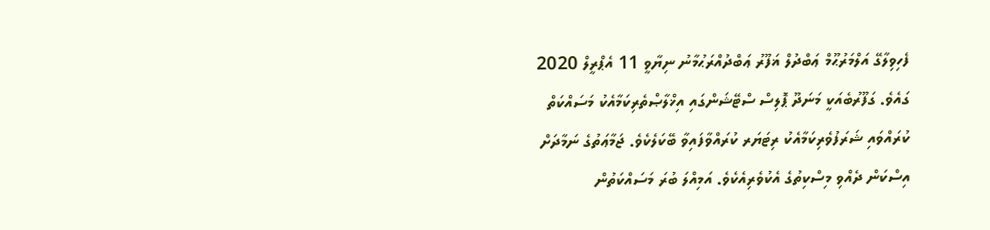ފެހިވިލާގޭ އަލްމަރުޙޫމް ޢަބްދުލް ޣަފޫރު ޢަބްދުއްރަޙުމާނު ނިޔާވީ 11 އެޕްރީލް 2020 ގައެވެ. ގަފޫރުބެއަކީ މަނަދޫ ޕޮލިސް ސްޓޭޝަންގައި އިޚްލާޞްތެރިކަމާއެކު މަސައްކަތް ކުރައްވައި ޝަރަފުވެރިކަމާއެކު ރިޓަޔަރ ކުރައްވާފައިވާ ބޭކަލެކެވެ. ޖަމާޢަތުގެ ނަމާދަށް އިސްކަން ދެއްވި މިސްކިތުގެ އެކުވެރިއެކެވެ. އަމިއްލަ ބުރަ މަސައްކަތުން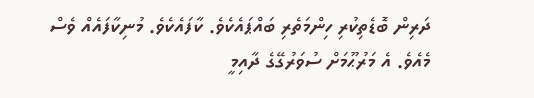ދަރިން ބޮޑެތިކުރި ހިންމަތެރި ބައްޕައެކެވެ. ކާފައެކެވެ. މުނިކާފައެއް ވެސް މެއެވެ. އެ މަރުޙޫމަށް ސުވަރުގޭގެ ދާއިމީ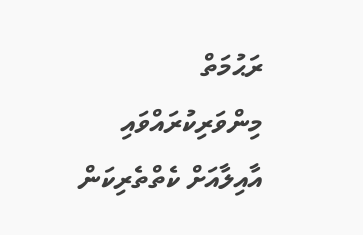ރަޙުމަތް މިންވަރިކުރައްވައި އާއިލާއަށް ކެތްތެރިކަން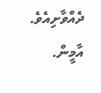ދެއްވާށިއެވެ. އާމީން.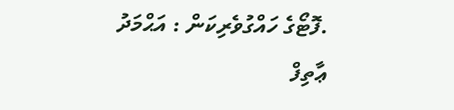.ފޮޓޯގެ ހައްގުވެރިކަން : އަޙްމަދު ޢާތިފް